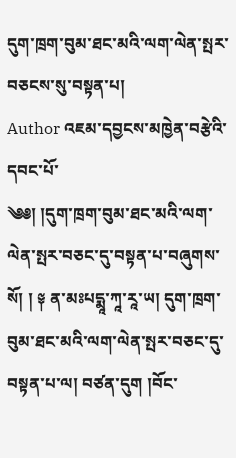དུག་ཁྲག་བུམ་ཐང་མའི་ལག་ལེན་སྤར་བཅངས་སུ་བསྟན་པ།
Author འཇམ་དབྱངས་མཁྱེན་བརྩེའི་དབང་པོ་
༄༅། །དུག་ཁྲག་བུམ་ཐང་མའི་ལག་ལེན་སྤར་བཅང་དུ་བསྟན་པ་བཞུགས་སོ། ། ༈ ན་མཿཔདྨཱ་ཀཱ་རཱ་ཡ། དུག་ཁྲག་བུམ་ཐང་མའི་ལག་ལེན་སྤར་བཅང་དུ་བསྟན་པ་ལ། བཙན་དུག །བོང་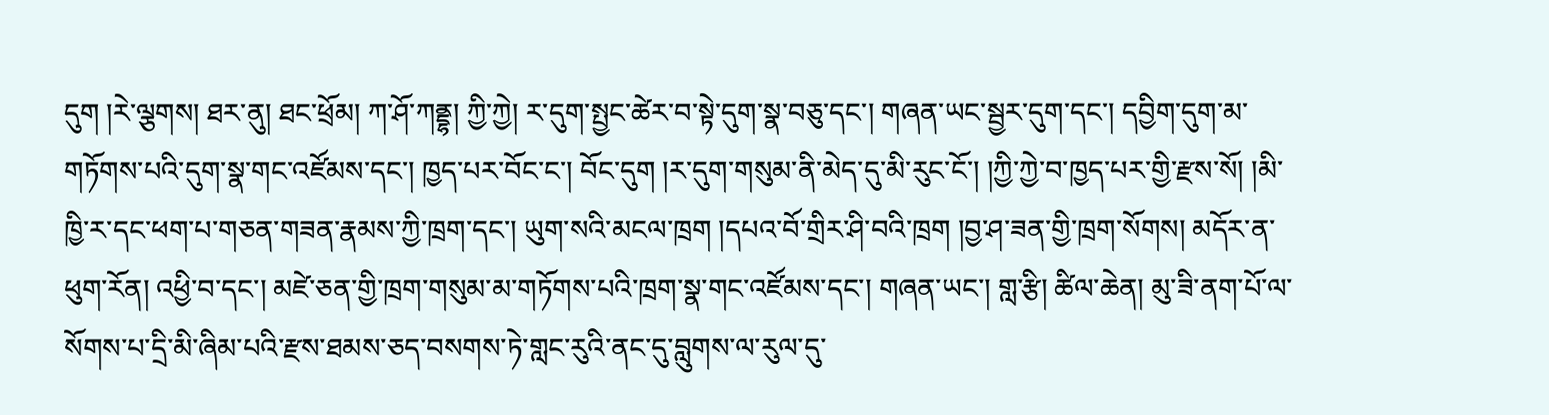དུག །རེ་ལྕགས། ཐར་ནུ། ཐང་ཕྲོམ། ཀ་ཤོ་ཀནྡྷ། ཀྱི་ཀྱེ། ར་དུག་སྤྱང་ཚེར་བ་སྟེ་དུག་སྣ་བཅུ་དང་། གཞན་ཡང་སྦྱར་དུག་དང་། དབྱིག་དུག་མ་གཏོགས་པའི་དུག་སྣ་གང་འཛོམས་དང་། ཁྱད་པར་བོང་ང་། བོང་དུག །ར་དུག་གསུམ་ནི་མེད་དུ་མི་རུང་ངོ་། །ཀྱི་ཀྱེ་བ་ཁྱད་པར་གྱི་རྫས་སོ། །མི་ཁྱི་ར་དང་ཕག་པ་གཅན་གཟན་རྣམས་ཀྱི་ཁྲག་དང་། ཡུག་སའི་མངལ་ཁྲག །དཔའ་བོ་གྲིར་ཤི་བའི་ཁྲག །བྱ་ཤ་ཟན་གྱི་ཁྲག་སོགས། མདོར་ན་ཕུག་རོན། འཕྱི་བ་དང་། མཛེ་ཅན་གྱི་ཁྲག་གསུམ་མ་གཏོགས་པའི་ཁྲག་སྣ་གང་འཛོམས་དང་། གཞན་ཡང་། གླ་རྩི། ཚིལ་ཆེན། མུ་ཟི་ནག་པོ་ལ་སོགས་པ་དྲི་མི་ཞིམ་པའི་རྫས་ཐམས་ཅད་བསགས་ཏེ་གླང་རུའི་ནང་དུ་བླུགས་ལ་རུལ་དུ་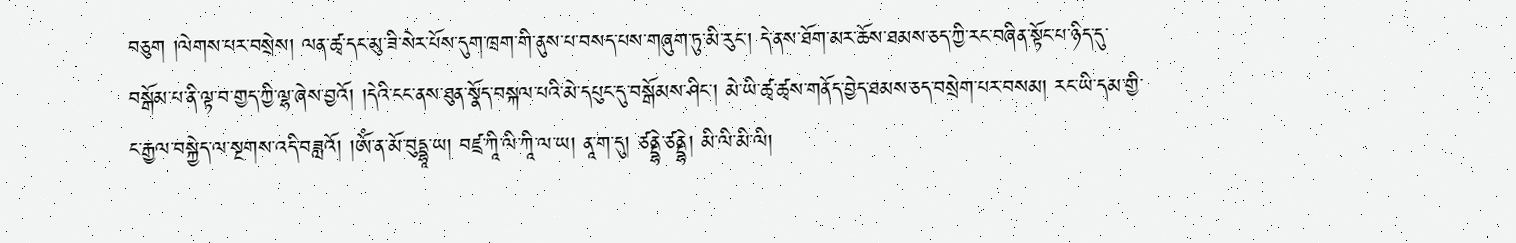བཅུག །ལེགས་པར་བསྲེས། ལན་ཚྭ་དང་མུ་ཟི་སེར་པོས་དུག་ཁྲག་གི་ནུས་པ་བསད་པས་གཞུག་ཏུ་མི་རུང་། དེ་ནས་ཐོག་མར་ཆོས་ཐམས་ཅད་ཀྱི་རང་བཞིན་སྟོང་པ་ཉིད་དུ་བསྒོམ་པ་ནི་ལྟ་བ་གྱད་ཀྱི་ལྷ་ཞེས་བྱའོ། །དེའི་ངང་ནས་ཐུན་སྣོད་བསྐལ་པའི་མེ་དཔུང་དུ་བསྒོམས་ཤིང་། མེ་ཡི་ཚྭ་ཚྭས་གནོད་བྱེད་ཐམས་ཅད་བསྲེག་པར་བསམ། རང་ཡི་དམ་གྱི་ང་རྒྱལ་བསྐྱེད་ལ་སྔགས་འདི་བཟླའོ། །ཨོཾ་ན་མོ་བུདྡྷཱ་ཡ། བཛྲ་ཀཱི་ལི་ཀཱི་ལ་ཡ། ནཱ་ག་དུ། ཙནྡྷེ་ཙནྡྷེ། མི་ལི་མི་ལི།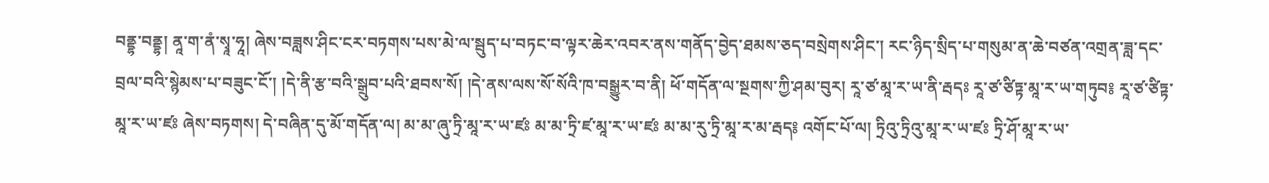བནྡྷ་བནྡྷ། ནཱ་ག་ནཾ་སྭཱ་ཧཱ། ཞེས་བཟླས་ཤིང་ངར་བཏགས་པས་མེ་ལ་སྦུད་པ་བཏང་བ་ལྟར་ཆེར་འབར་ནས་གནོད་བྱེད་ཐམས་ཅད་བསྲེགས་ཤིང་། རང་ཉིད་སྲིད་པ་གསུམ་ན་ཆེ་བཙན་འགྲན་ཟླ་དང་བྲལ་བའི་སྙེམས་པ་བཟུང་ངོ་། །དེ་ནི་རྩ་བའི་སྒྲུབ་པའི་ཐབས་སོ། །དེ་ནས་ལས་སོ་སོའི་ཁ་བསྒྱུར་བ་ནི། ཕོ་གདོན་ལ་སྔགས་ཀྱི་ཤམ་བུར། རཱ་ཙ་མཱ་ར་ཡ་ནི་རྦདཿ རཱ་ཙ་ཙིཏྟ་མཱ་ར་ཡ་གཏུབ༔ རཱ་ཙ་ཙིཏྟ་མཱ་ར་ཡ་ཛཿ ཞེས་བཏགས། དེ་བཞིན་དུ་མོ་གདོན་ལ། མ་མ་ཞུ་ཏྲི་མཱ་ར་ཡ་ཛཿ མ་མ་ཏྲི་ཛ་མཱ་ར་ཡ་ཛཿ མ་མ་རུ་ཏྲི་མཱ་ར་མ་རྦད༔ འགོང་པོ་ལ། ཏྲིའུ་ཏྲིའུ་མཱ་ར་ཡ་ཛཿ ཏྲི་ཤོ་མཱ་ར་ཡ་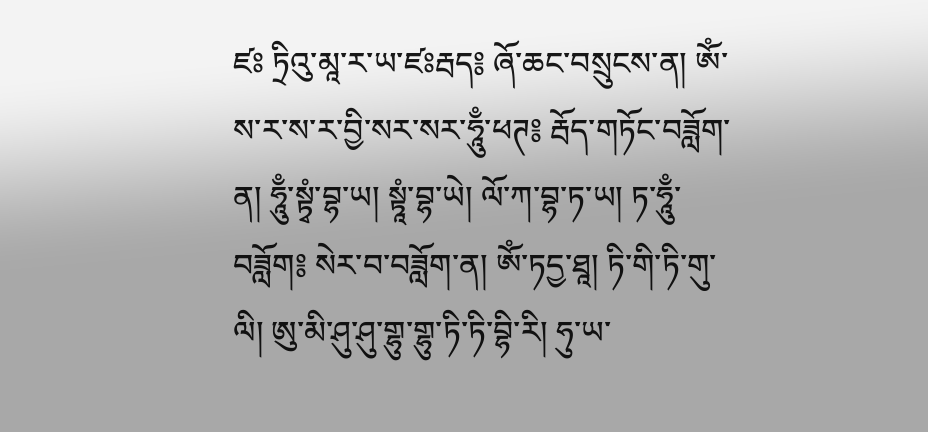ཛཿ ཏྲིའུ་མཱ་ར་ཡ་ཛཿརྦད༔ ཞོ་ཆང་བསྲུངས་ན། ཨོཾ་ས་ར་ས་ར་བྱི་སར་སར་ཧཱུྃ་ཕཊ༔ རྦོད་གཏོང་བཟློག་ན། ཧཱུྃ་སྟྭཾ་བྷ་ཡ། སྟཱཾ་བྷ་ཡེ། ལོ་ཀ་བྷ་ཏ་ཡ། ཏ་ཧཱུྃ་བཟློག༔ སེར་བ་བཟློག་ན། ཨོཾ་ཏདྱ་ཐཱ། ཏི་གི་ཏི་གུ་ལི། ཨུ་མི་ཤུ་ཤུ་གྷུ་གྷུ་ཏི་ཏི་བྷི་རི། ཧུ་ཡ་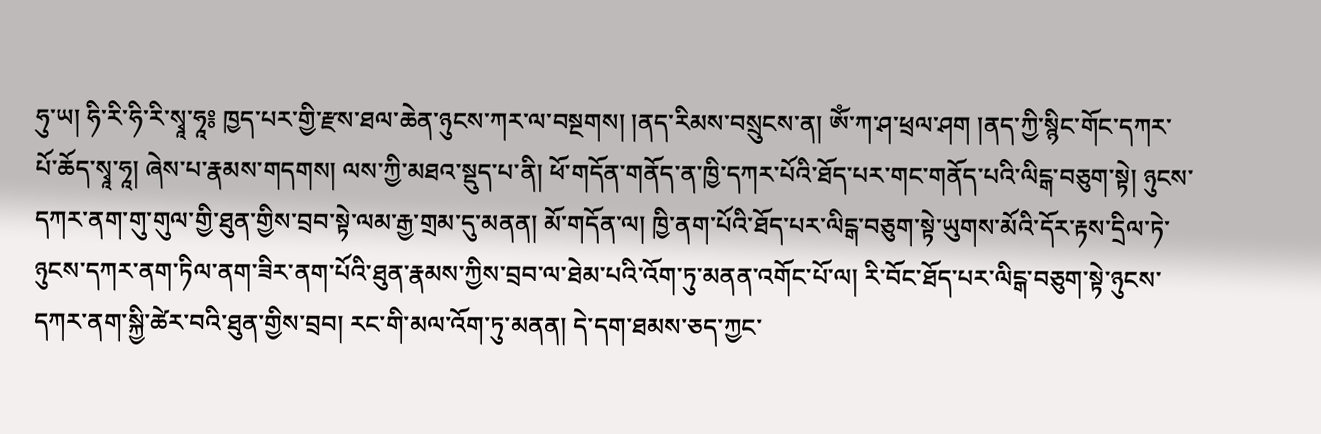ཧུ་ཡ། ཧི་རི་ཧི་རི་སྭཱ་ཧཱ༔ ཁྱད་པར་གྱི་རྫས་ཐལ་ཆེན་ཉུངས་ཀར་ལ་བསྔགས། །ནད་རིམས་བསྲུངས་ན། ཨོཾ་ཀ་ཤ་ཕྲལ་ཤག །ནད་ཀྱི་སྙིང་གོང་དཀར་པོ་ཆོད་སྭཱ་ཧཱ། ཞེས་པ་རྣམས་གདགས། ལས་ཀྱི་མཐའ་སྡུད་པ་ནི། ཕོ་གདོན་གནོད་ན་ཁྱི་དཀར་པོའི་ཐོད་པར་གང་གནོད་པའི་ལིངྒ་བཅུག་སྟེ། ཉུངས་དཀར་ནག་གུ་གུལ་གྱི་ཐུན་གྱིས་བྲབ་སྟེ་ལམ་རྒྱ་གྲམ་དུ་མནན། མོ་གདོན་ལ། ཁྱི་ནག་པོའི་ཐོད་པར་ལིངྒ་བཅུག་སྟེ་ཡུགས་མོའི་དོར་རྟས་དྲིལ་ཏེ་ཉུངས་དཀར་ནག་ཏིལ་ནག་ཟིར་ནག་པོའི་ཐུན་རྣམས་ཀྱིས་བྲབ་ལ་ཐེམ་པའི་འོག་ཏུ་མནན་འགོང་པོ་ལ། རི་བོང་ཐོད་པར་ལིངྒ་བཅུག་སྟེ་ཉུངས་དཀར་ནག་སྐྱི་ཚེར་བའི་ཐུན་གྱིས་བྲབ། རང་གི་མལ་འོག་ཏུ་མནན། དེ་དག་ཐམས་ཅད་ཀྱང་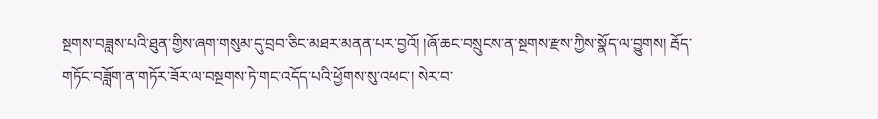སྔགས་བཟླས་པའི་ཐུན་གྱིས་ཞག་གསུམ་དུ་བྲབ་ཅིང་མཐར་མནན་པར་བྱའོ། །ཞོ་ཆང་བསྲུངས་ན་སྔགས་རྫས་ཀྱིས་སྣོད་ལ་བྱུགས། རྦོད་གཏོང་བཟློག་ན་གཏོར་ཟོར་ལ་བསྔགས་ཏེ་གང་འདོད་པའི་ཕྱོགས་སུ་འཕང་། སེར་བ་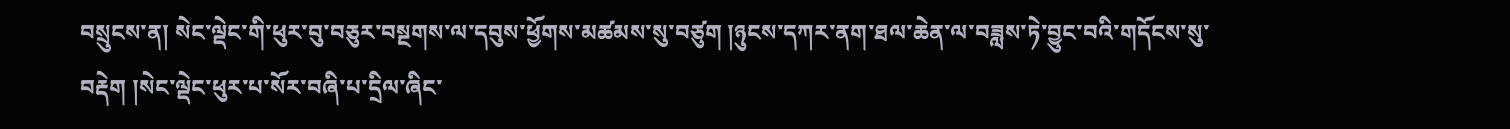བསྲུངས་ན། སེང་ལྡེང་གི་ཕུར་བུ་བཅུར་བསྔགས་ལ་དབུས་ཕྱོགས་མཚམས་སུ་བཙུག །ཉུངས་དཀར་ནག་ཐལ་ཆེན་ལ་བཟླས་ཏེ་བྱུང་བའི་གདོངས་སུ་བརྡེག །སེང་ལྡེང་ཕུར་པ་སོར་བཞི་པ་དྲིལ་ཞིང་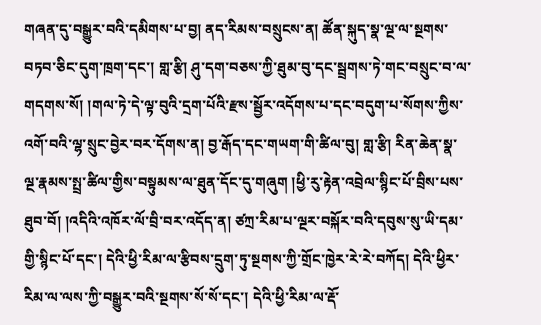གཞན་དུ་བསྒྱུར་བའི་དམིགས་པ་བྱ། ནད་རིམས་བསྲུངས་ན། ཚོན་སྐུད་སྣ་ལྔ་ལ་སྔགས་བཏབ་ཅིང་དུག་ཁྲག་དང་། གླ་རྩི། ཤུ་དག་བཅས་ཀྱི་ཐུམ་བུ་དང་སྦྲགས་ཏེ་གང་བསྲུང་བ་ལ་གདགས་སོ། །གལ་ཏེ་དེ་ལྟ་བུའི་དྲག་པོའི་རྫས་སྦྱོར་འདོགས་པ་དང་བདུག་པ་སོགས་ཀྱིས་འགོ་བའི་ལྷ་སྲུང་བྱེར་བར་དོགས་ན། བྱ་རྒོད་དང་གཡག་གི་ཚིལ་བུ། གླ་རྩི། རིན་ཆེན་སྣ་ལྔ་རྣམས་སྤྲ་ཚིལ་གྱིས་བསྟུམས་ལ་ཐུན་དོང་དུ་གཞུག །ཕྱི་རུ་རྟེན་འབྲེལ་སྙིང་པོ་བྲིས་པས་ཐུབ་བོ། །འདིའི་འཁོར་ལོ་བྲི་བར་འདོད་ན། ཙཀྲ་རིམ་པ་ལྔར་བསྐོར་བའི་དབུས་སུ་ཡི་དམ་གྱི་སྙིང་པོ་དང་། དེའི་ཕྱི་རིམ་ལ་རྩིབས་དྲུག་ཏུ་སྔགས་ཀྱི་གྲོང་ཁྱེར་རེ་རེ་བཀོད། དེའི་ཕྱིར་རིམ་ལ་ལས་ཀྱི་བསྒྱུར་བའི་སྔགས་སོ་སོ་དང་། དེའི་ཕྱི་རིམ་ལ་རྡོ་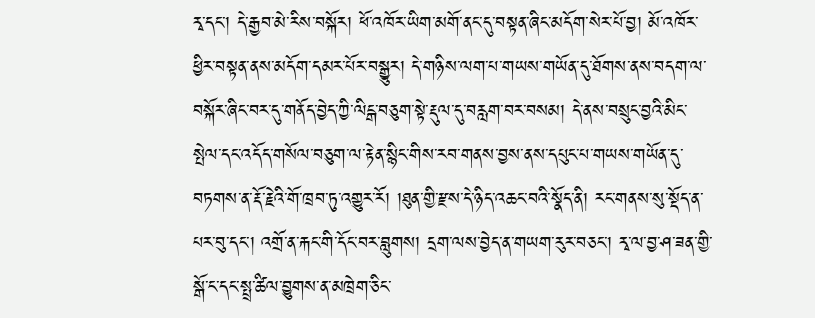རྭ་དང་། དེ་རྒྱབ་མེ་རིས་བསྐོར། ཕོ་འཁོར་ཡིག་མགོ་ནང་དུ་བསྟན་ཞིང་མདོག་སེར་པོ་བྱ། མོ་འཁོར་ཕྱིར་བསྟན་ནས་མདོག་དམར་པོར་བསྒྱུར། དེ་གཉིས་ལག་པ་གཡས་གཡོན་དུ་ཐོགས་ནས་བདག་ལ་བསྐོར་ཞིང་བར་དུ་གནོད་བྱེད་ཀྱི་ལིངྒ་བཅུག་སྟེ་རྡུལ་དུ་བརླག་བར་བསམ། དེ་ནས་བསྲུང་བྱའི་མིང་སྤེལ་དང་འདོད་གསོལ་བཅུག་ལ་རྟེན་སྙིང་གིས་རབ་གནས་བྱས་ནས་དཔུང་པ་གཡས་གཡོན་དུ་བཏགས་ན་རྡོ་རྗེའི་གོ་ཁྲབ་ཏུ་འགྱུར་རོ། །ཐུན་གྱི་རྫས་དེ་ཉིད་འཆང་བའི་སྣོད་ནི། རང་གནས་སུ་སྡོད་ན་པར་བུ་དང་། འགྲོ་ན་རྐང་གི་དོང་བར་བླུགས། དྲག་ལས་བྱེད་ན་གཡག་རུར་བཅང་། རྭ་ལ་བྱ་ཤ་ཟན་གྱི་སྒོ་ང་དང་སྤྲ་ཚིལ་བྱུགས་ན་མཁྲེག་ཅིང་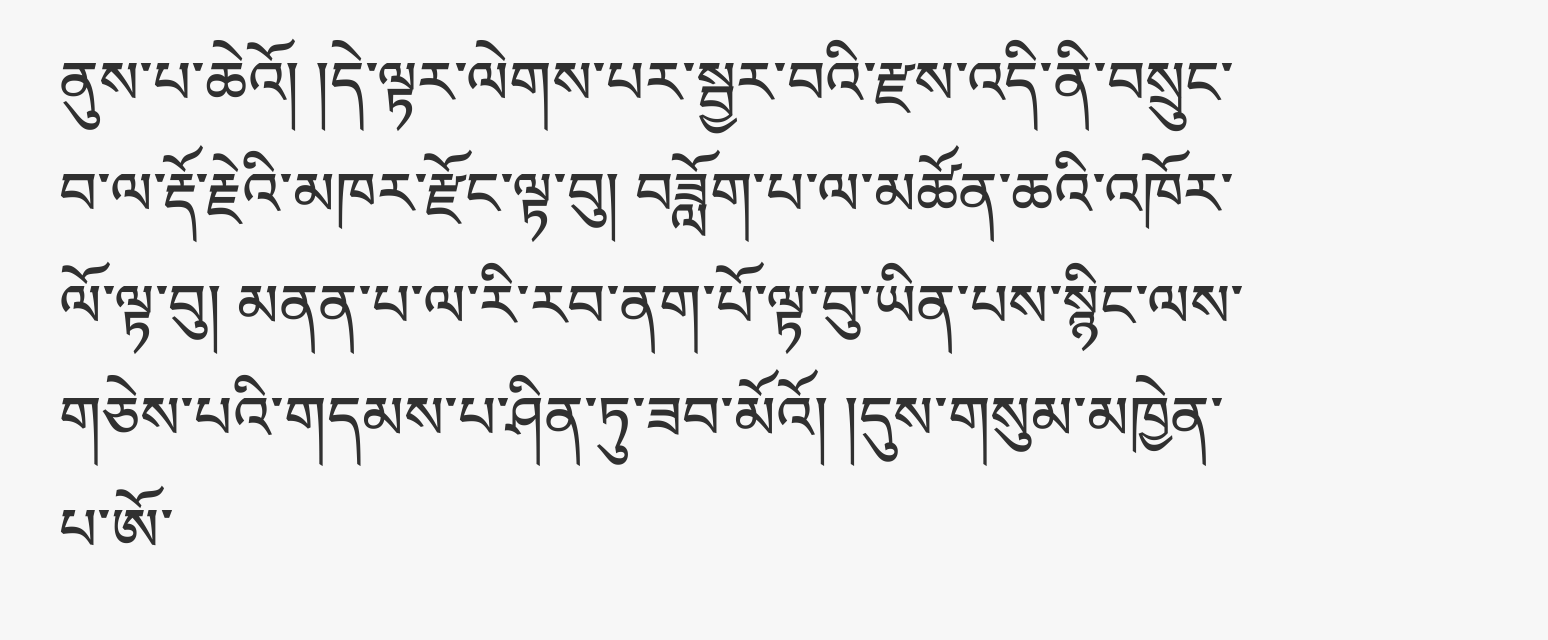ནུས་པ་ཆེའོ། །དེ་ལྟར་ལེགས་པར་སྦྱར་བའི་རྫས་འདི་ནི་བསྲུང་བ་ལ་རྡོ་རྗེའི་མཁར་རྫོང་ལྟ་བུ། བཟློག་པ་ལ་མཚོན་ཆའི་འཁོར་ལོ་ལྟ་བུ། མནན་པ་ལ་རི་རབ་ནག་པོ་ལྟ་བུ་ཡིན་པས་སྙིང་ལས་གཅེས་པའི་གདམས་པ་ཤིན་ཏུ་ཟབ་མོའོ། །དུས་གསུམ་མཁྱེན་པ་ཨོ་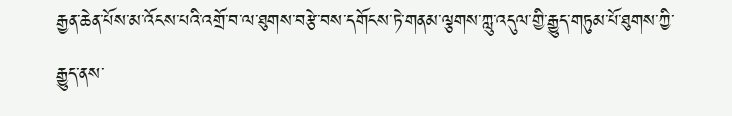རྒྱན་ཆེན་པོས་མ་འོངས་པའི་འགྲོ་བ་ལ་ཐུགས་བརྩེ་བས་དགོངས་ཏེ་གནམ་ལྕགས་ཀླུ་འདུལ་གྱི་རྒྱུད་གཏུམ་པོ་ཐུགས་ཀྱི་རྒྱུད་ནས་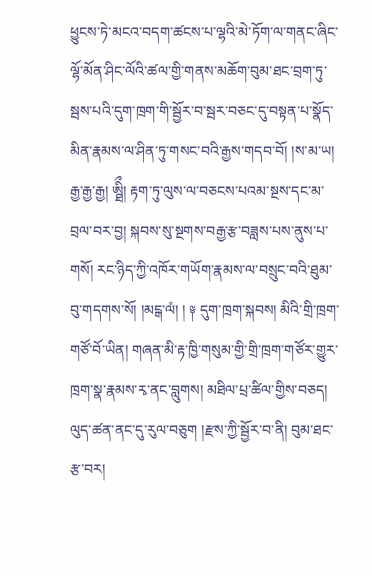ཕྱུངས་ཏེ་མངའ་བདག་ཚངས་པ་ལྷའི་མེ་ཏོག་ལ་གནང་ཞིང་ལྷོ་མོན་ཤིང་ལོའི་ཚལ་གྱི་གནས་མཆོག་བུམ་ཐང་བྲག་ཏུ་སྦས་པའི་དུག་ཁྲག་གི་སྦྱོར་བ་སྦར་བཅང་དུ་བསྟན་པ་སྣོད་མིན་རྣམས་ལ་ཤིན་ཏུ་གསང་བའི་རྒྱས་གདབ་བོ། །ས་མ་ཡ། རྒྱ་རྒྱ་རྒྱ། ཨྠིྀ། རྟག་ཏུ་ལུས་ལ་བཅངས་པའམ་སྔས་དང་མ་བྲལ་བར་བྱ། སྐབས་སུ་སྔགས་བརྒྱ་རྩ་བཟླས་པས་ནུས་པ་གསོ། རང་ཉིད་ཀྱི་འཁོར་གཡོག་རྣམས་ལ་བསྲུང་བའི་ཐུམ་བུ་གདགས་སོ། །མངྒ་ལཾ། ། ༈ དུག་ཁྲག་སྐབས། མིའི་གྲི་ཁྲག་གཙོ་བོ་ཡིན། གཞན་མི་རྟ་ཁྱི་གསུམ་གྱི་གྲི་ཁྲག་གཙོར་གྱུར་ཁྲག་སྣ་རྣམས་རྭ་ནང་བླུགས། མཐིལ་པྲ་ཚིལ་གྱིས་བཅད། ལུད་ཚན་ནང་དུ་རུལ་བཅུག །རྫས་ཀྱི་སྦྱོར་བ་ནི། བུམ་ཐང་རྩ་བར།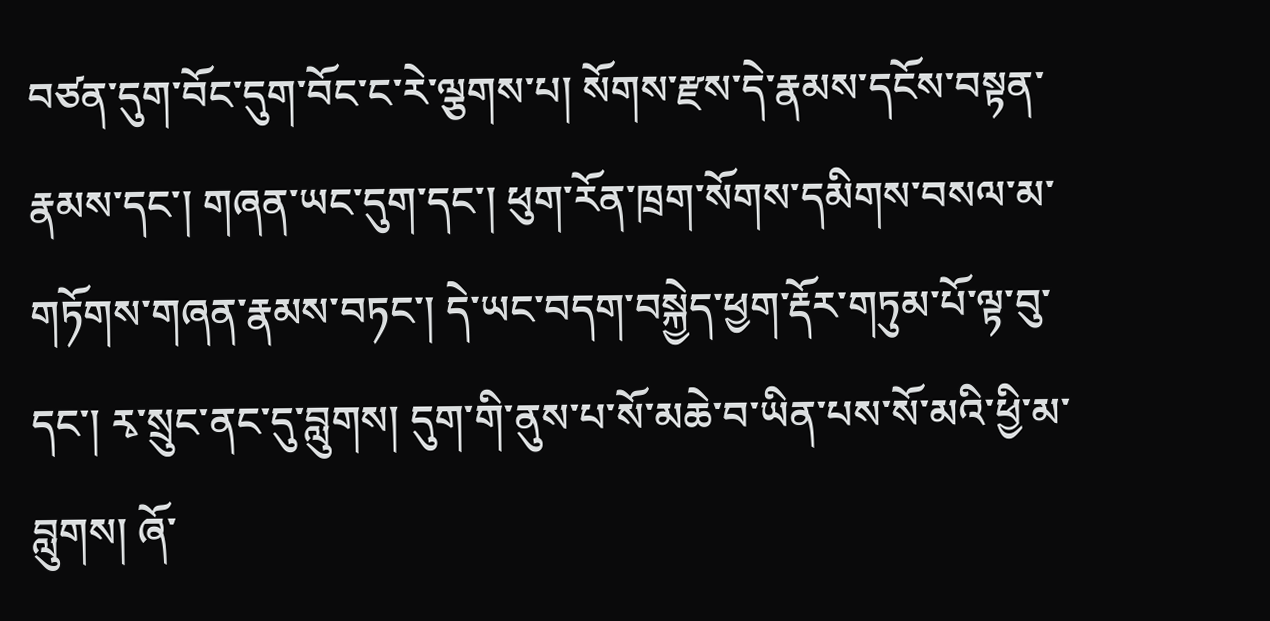བཙན་དུག་བོང་དུག་བོང་ང་རེ་ལྕགས་པ། སོགས་རྫས་དེ་རྣམས་དངོས་བསྟན་རྣམས་དང་། གཞན་ཡང་དུག་དང་། ཕུག་རོན་ཁྲག་སོགས་དམིགས་བསལ་མ་གཏོགས་གཞན་རྣམས་བཏང་། དེ་ཡང་བདག་བསྐྱེད་ཕྱག་རྡོར་གཏུམ་པོ་ལྟ་བུ་དང་། རྭ་སྲུང་ནང་དུ་བླུགས། དུག་གི་ནུས་པ་སོ་མཆེ་བ་ཡིན་པས་སོ་མའི་ཕྱི་མ་བླུགས། ཞོ་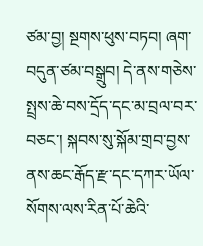ཙམ་བྱ། སྔགས་ཕུས་བཏབ། ཞག་བདུན་ཙམ་བསྒྲུབ། དེ་ནས་གཅེས་སྤྲས་ཆེ་བས་དྲོད་དང་མ་བྲལ་བར་བཅང་། སྐབས་སུ་སྐོམ་གྲབ་བྱས་ནས་ཆང་རྒོད་རྫ་དང་དཀར་ཡོལ་སོགས་ལས་རིན་པོ་ཆེའི་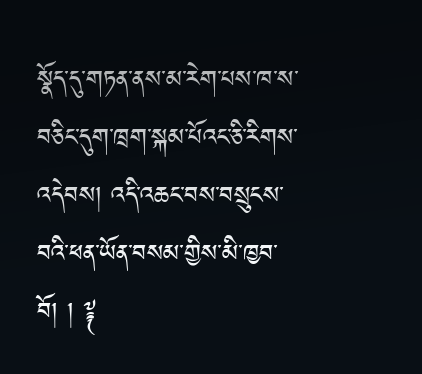སྣོད་དུ་གཏན་ནས་མ་རེག་པས་ཁ་ས་བཅིང་དུག་ཁྲག་སྐམ་པོའང་ཅི་རིགས་འདེབས། འདི་འཆང་བས་བསྲུངས་བའི་ཕན་ཡོན་བསམ་གྱིས་མི་ཁྱབ་བོ། ། ༈